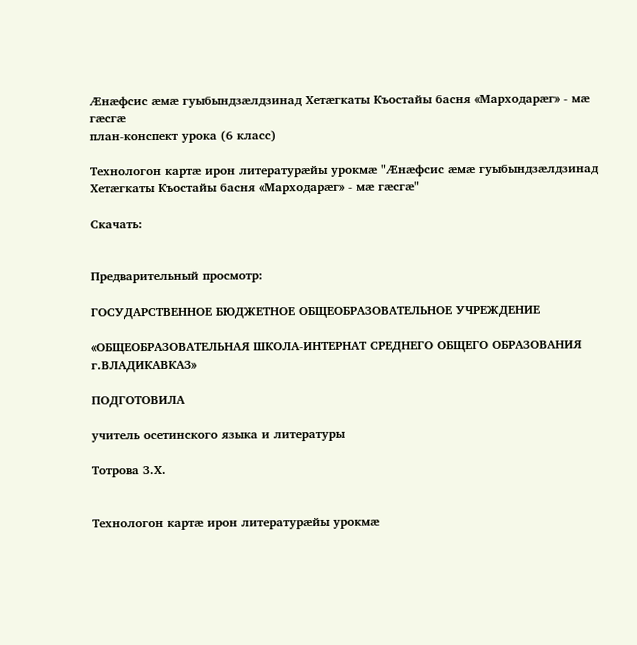Ӕнӕфсис ӕмӕ гуыбындзӕлдзинад Хетæгкаты Къостайы басня «Марходарӕг» - мæ гæсгæ
план-конспект урока (6 класс)

Технологон картӕ ирон литературӕйы урокмӕ "Ӕнӕфсис ӕмӕ гуыбындзӕлдзинад Хетæгкаты Къостайы басня «Марходарӕг» - мæ гæсгæ"

Скачать:


Предварительный просмотр:

ГОСУДАРСТВЕННОЕ БЮДЖЕТНОЕ ОБЩЕОБРАЗОВАТЕЛЬНОЕ УЧРЕЖДЕНИЕ

«ОБЩЕОБРАЗОВАТЕЛЬНАЯ ШКОЛА-ИНТЕРНАТ СРЕДНЕГО ОБЩЕГО ОБРАЗОВАНИЯ г.ВЛАДИКАВКАЗ»

ПОДГОТОВИЛА

учитель осетинского языка и литературы

Тотрова З.Х.


Технологон картӕ ирон литературӕйы урокмӕ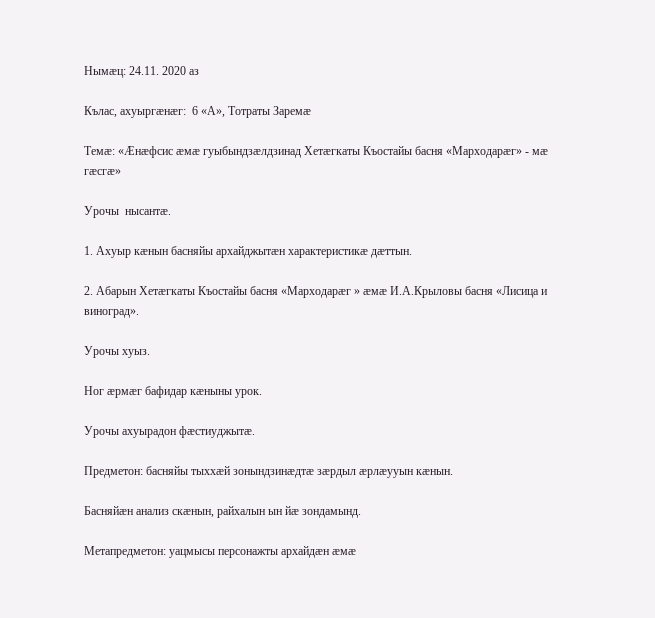Нымӕц: 24.11. 2020 аз

Кълас, ахуыргӕнӕг:  6 «А», Тотраты Заремӕ

Темæ: «Ӕнӕфсис ӕмӕ гуыбындзӕлдзинад Хетæгкаты Къостайы басня «Марходарӕг» - мæ гæсгæ»

Урочы  нысантæ.

1. Ахуыр кӕнын басняйы архайджытӕн характеристикӕ дӕттын.

2. Абарын Хетӕгкаты Къостайы басня «Марходарӕг » ӕмӕ И.А.Крыловы басня «Лисица и виноград».

Урочы хуыз.

Ног æрмæг бафидар кæныны урок.

Урочы ахуырадон фæстиуджытæ.

Предметон: басняйы тыххæй зонындзинæдтæ зæрдыл æрлæууын кæнын.

Басняйæн анализ скæнын, райхалын ын йæ зондамынд.

Метапредметон: уацмысы персонажты архайдæн æмæ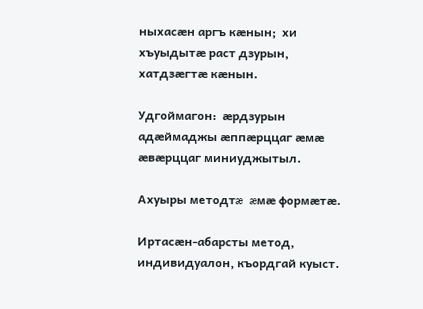ныхасæн аргъ кæнын;  хи хъуыдытæ раст дзурын, хатдзæгтæ кæнын.

Удгоймагон:  æрдзурын адæймаджы æппæрццаг æмæ æвæрццаг миниуджытыл.

Ахуыры методтæ æмæ формæтæ.

Иртасæн-абарсты метод, индивидуалон, къордгай куыст.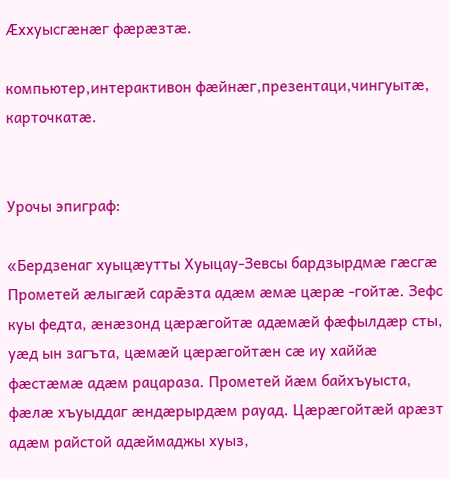Æххуысгæнæг фæрæзтæ.

компьютер,интерактивон фæйнæг,презентаци,чингуытæ, карточкатæ.


Урочы эпиграф:

«Бердзенаг хуыцӕутты Хуыцау-Зевсы бардзырдмӕ гӕсгӕ Прометей ӕлыгӕй сарǣзта адӕм ӕмӕ цӕрӕ -гойтӕ. Зефс куы федта, ӕнӕзонд цӕрӕгойтӕ адӕмӕй фӕфылдӕр сты, уӕд ын загъта, цӕмӕй цӕрӕгойтӕн сӕ иу хаййӕ фӕстӕмӕ адæм рацараза. Прометей йӕм байхъуыста, фӕлӕ хъуыддаг ӕндӕрырдӕм рауад. Цӕрӕгойтӕй арӕзт адӕм райстой адӕймаджы хуыз,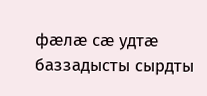фӕлӕ сӕ удтӕ баззадысты сырдты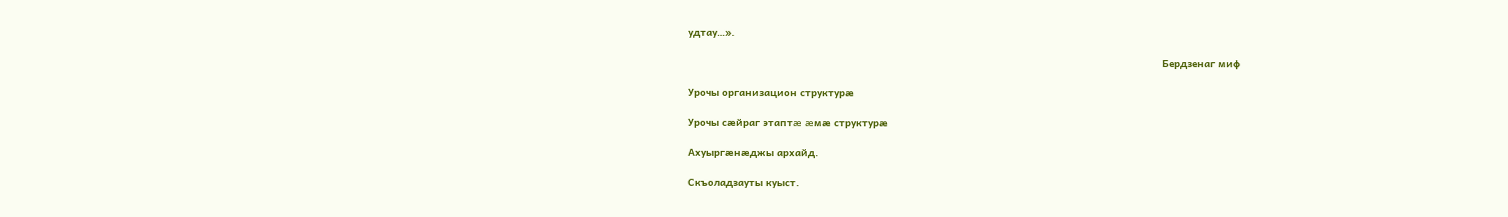удтау…».

                                                                                                                                                              Бердзенаг миф

Урочы организацион структурæ

Урочы сæйраг этаптæ æмæ структурæ

Ахуыргæнæджы архайд.

Скъоладзауты куыст.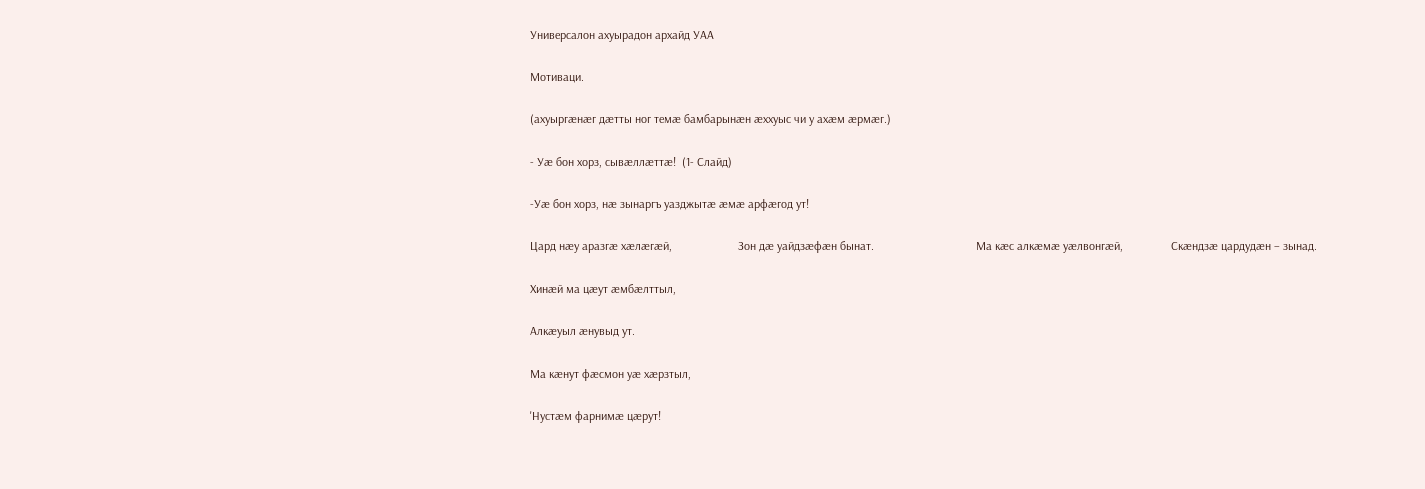Универсалон ахуырадон архайд УАА

Мотиваци.

(ахуыргæнæг дæтты ног темæ бамбарынæн æххуыс чи у ахæм æрмæг.)

- Уӕ бон хорз, сывӕллӕттӕ!  (1- Слайд)

-Уӕ бон хорз, нӕ зынаргъ уазджытӕ ӕмӕ арфӕгод ут!

Цард нӕу аразгӕ хӕлӕгӕй,                      Зон дӕ уайдзӕфӕн бынат.                                  Ма кӕс алкӕмӕ уӕлвонгӕй,                Скӕндзӕ цардудӕн – зынад.

Хинӕй ма цӕут ӕмбӕлттыл,

Алкӕуыл ӕнувыд ут.

Ма кӕнут фӕсмон уӕ хӕрзтыл,

'Нустӕм фарнимӕ цӕрут!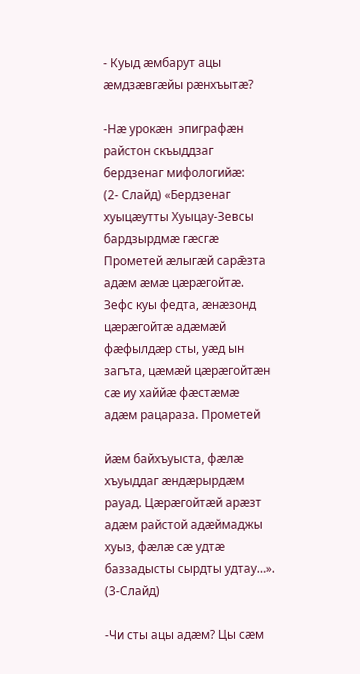- Куыд ӕмбарут ацы ӕмдзӕвгӕйы рӕнхъытӕ?

-Нæ урокæн  эпиграфæн райстон скъыддзаг бердзенаг мифологийӕ:                       (2- Слайд) «Бердзенаг хуыцӕутты Хуыцау-Зевсы бардзырдмӕ гӕсгӕ Прометей ӕлыгӕй сарǣзта адӕм ӕмӕ цӕрӕгойтӕ. Зефс куы федта, ӕнӕзонд цӕрӕгойтӕ адӕмӕй фӕфылдӕр сты, уӕд ын загъта, цӕмӕй цӕрӕгойтӕн сӕ иу хаййӕ фӕстӕмӕ адæм рацараза. Прометей

йӕм байхъуыста, фӕлӕ хъуыддаг ӕндӕрырдӕм рауад. Цӕрӕгойтӕй арӕзт адӕм райстой адӕймаджы хуыз, фӕлӕ сӕ удтӕ баззадысты сырдты удтау…». (3-Слайд)

-Чи сты ацы адæм? Цы сæм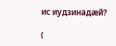ис иудзинадæй?

(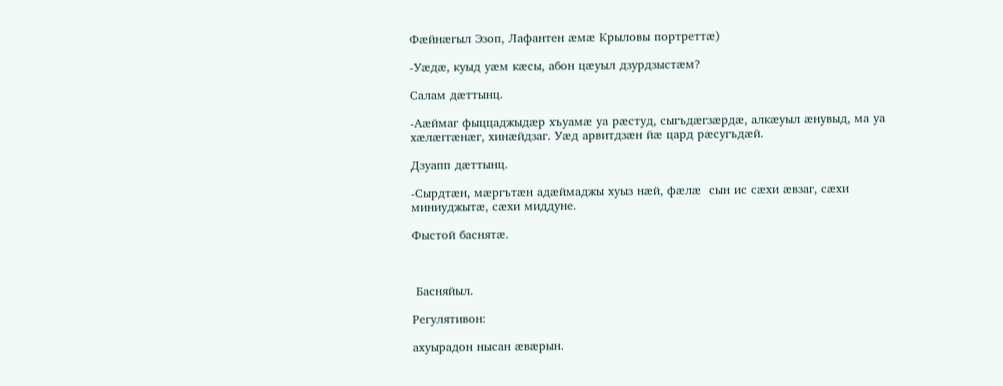Фæйнæгыл Эзоп, Лафантен æмæ Крыловы портреттæ)

-Уæдæ, куыд уæм кæсы, абон цæуыл дзурдзыстæм?

Салам дæттынц.

-Аӕймаг фыццаджыдӕр хъуамӕ уа рӕстуд, сыгъдӕгзӕрдӕ, алкӕуыл ӕнувыд, ма уа хӕлӕггӕнӕг, хинӕйдзаг. Уӕд арвитдзӕн йӕ цард рӕсугъдӕй.

Дзуапп дӕттынц.

-Сырдтӕн, мӕргътӕн адӕймаджы хуыз нӕй, фӕлӕ  сын ис сӕхи ӕвзаг, сӕхи миниуджытӕ, сӕхи миддуне.

Фыстой баснятæ.



 Басняйыл.

Регулятивон:

ахуырадон нысан æвæрын.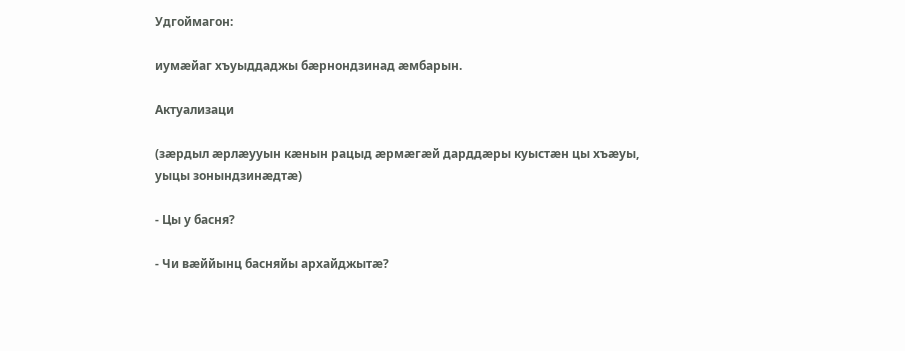Удгоймагон:

иумæйаг хъуыддаджы бæрнондзинад æмбарын.

Актуализаци

(зæрдыл æрлæууын кæнын рацыд æрмæгæй дарддæры куыстæн цы хъæуы, уыцы зонындзинæдтæ)

- Цы у басня?

- Чи вæййынц басняйы архайджытæ?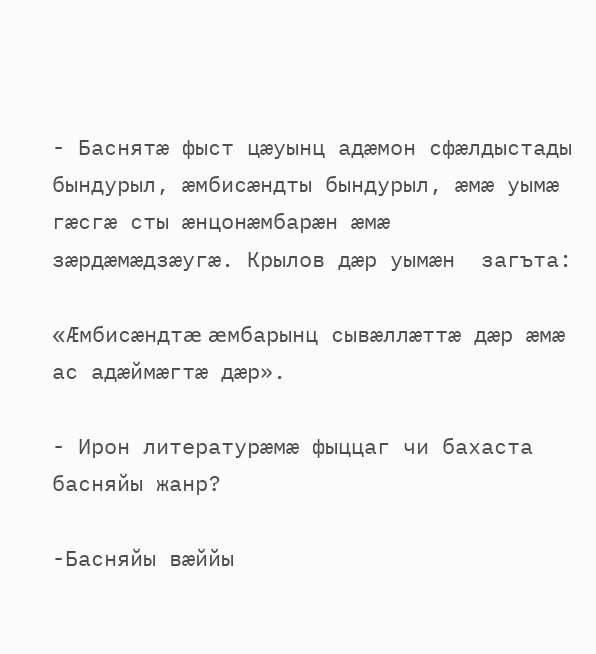- Баснятæ фыст цæуынц адæмон сфæлдыстады бындурыл, æмбисæндты бындурыл, æмæ уымæ гæсгæ сты æнцонæмбарæн æмæ зæрдæмæдзæугæ. Крылов дæр уымæн  загъта:

«Æмбисæндтæ æмбарынц сывæллæттæ дæр æмæ ас адæймæгтæ дæр».

- Ирон литературæмæ фыццаг чи бахаста басняйы жанр?

-Басняйы вæййы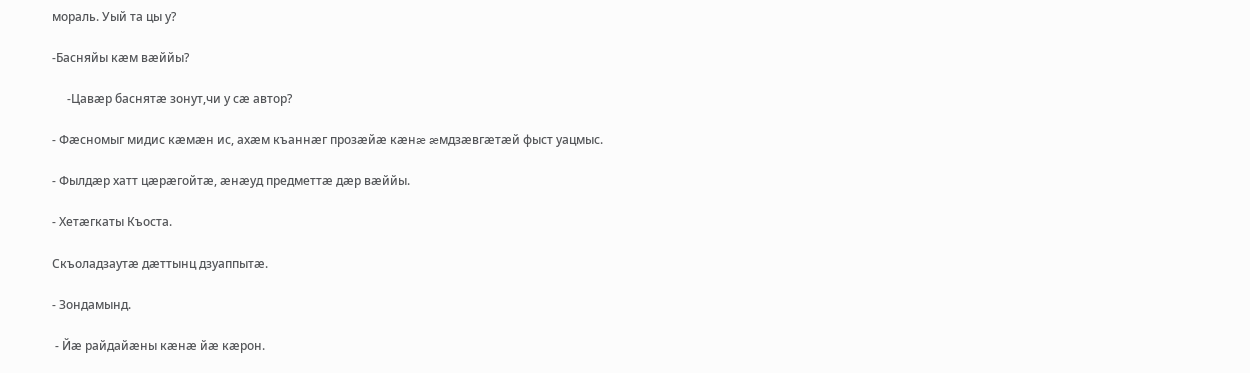мораль. Уый та цы у?

-Басняйы кæм вæййы?

     -Цавӕр баснятӕ зонут,чи у сӕ автор?

- Фæсномыг мидис кæмæн ис, ахæм къаннæг прозæйæ кæнæ æмдзæвгæтæй фыст уацмыс.

- Фылдæр хатт цæрæгойтæ, æнæуд предметтæ дæр вæййы.

- Хетæгкаты Къоста.

Скъоладзаутæ дæттынц дзуаппытæ.

- Зондамынд.

 - Йæ райдайæны кæнæ йæ кæрон.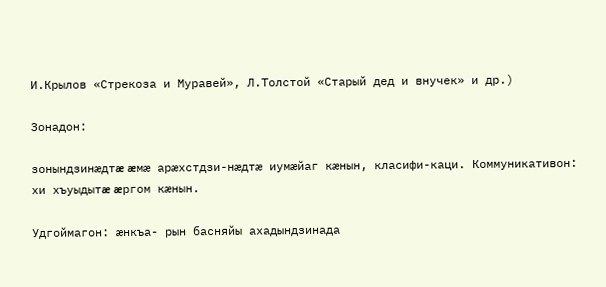И.Крылов «Стрекоза и Муравей», Л.Толстой «Старый дед и внучек» и др.)

Зонадон:

зонындзинæдтæ æмæ арæхстдзи-нæдтæ иумæйаг кæнын, класифи-каци. Коммуникативон:   хи хъуыдытæ æргом кæнын.

Удгоймагон: æнкъа- рын басняйы ахадындзинада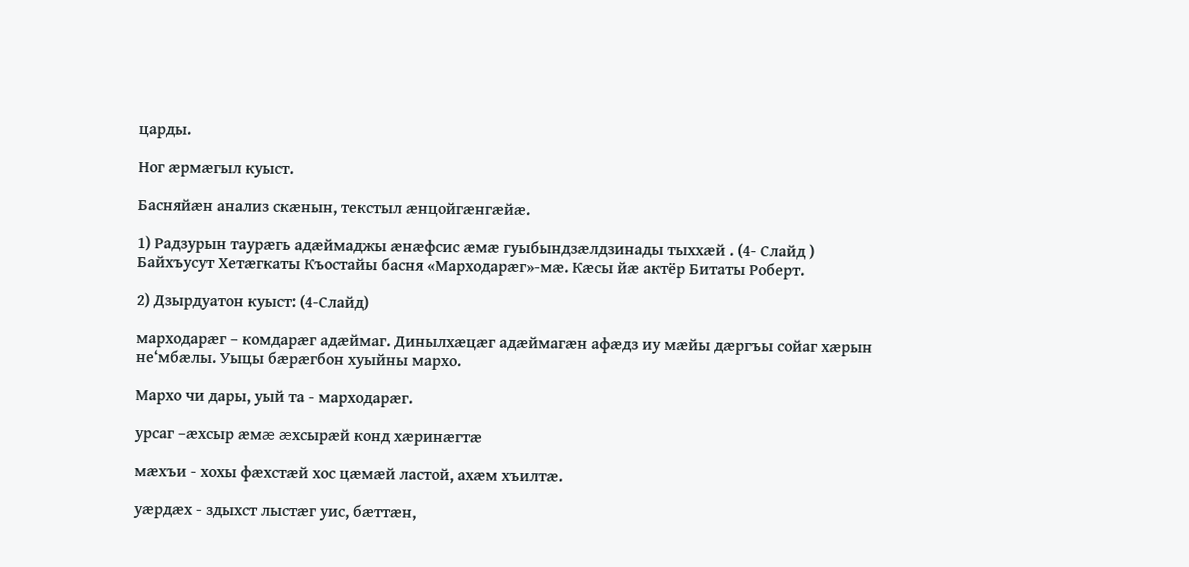царды.

Ног æрмæгыл куыст.

Басняйæн анализ скæнын, текстыл æнцойгæнгæйæ.

1) Радзурын таурæгь адæймаджы ӕнӕфсис æмæ гуыбындзӕлдзинады тыххæй . (4- Слайд )                                                       Байхъусут Хетæгкаты Къостайы басня «Марходарæг»-мӕ. Кæсы йæ актёр Битаты Роберт.

2) Дзырдуатон куыст: (4-Слайд)

марходарӕг – комдарæг адæймаг. Динылхӕцӕг адæймагæн афæдз иу мæйы дæргъы сойаг хæрын не‘мбæлы. Уыцы бæрæгбон хуыйны мархо.

Мархо чи дары, уый та - марходарæг.

урсаг –ӕхсыр æмæ æхсырæй конд хæринæгтæ

мӕхъи - хохы фæхстæй хос цæмæй ластой, ахæм хъилтæ.

уӕрдӕх - здыхст лыстæг уис, бæттæн,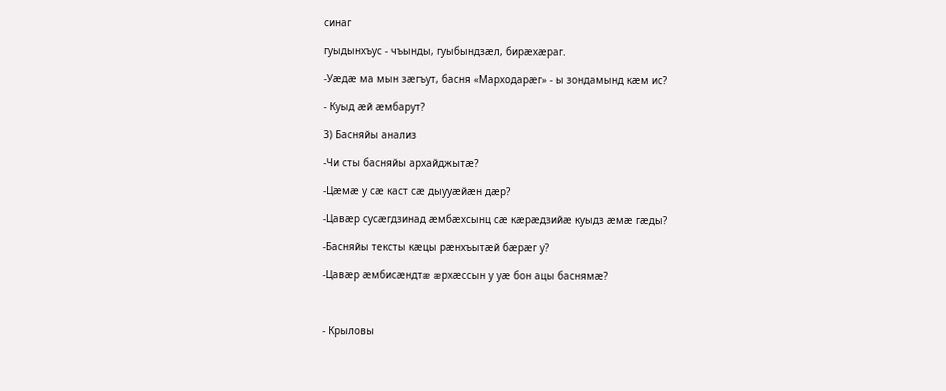синаг

гуыдынхъус - чъынды, гуыбындзæл, бирæхæраг.

-Уæдæ ма мын зæгъут, басня «Марходарӕг» - ы зондамынд кæм ис?

- Куыд æй æмбарут?

3) Басняйы анализ

-Чи сты басняйы архайджытæ?

-Цæмæ у сæ каст сæ дыууæйæн дæр?

-Цавæр сусæгдзинад æмбæхсынц cӕ кӕрӕдзийӕ куыдз æмæ гæды?

-Басняйы тексты кæцы рæнхъытæй бæрæг у?

-Цавæр æмбисæндтæ æрхæссын у уæ бон ацы баснямæ?



- Крыловы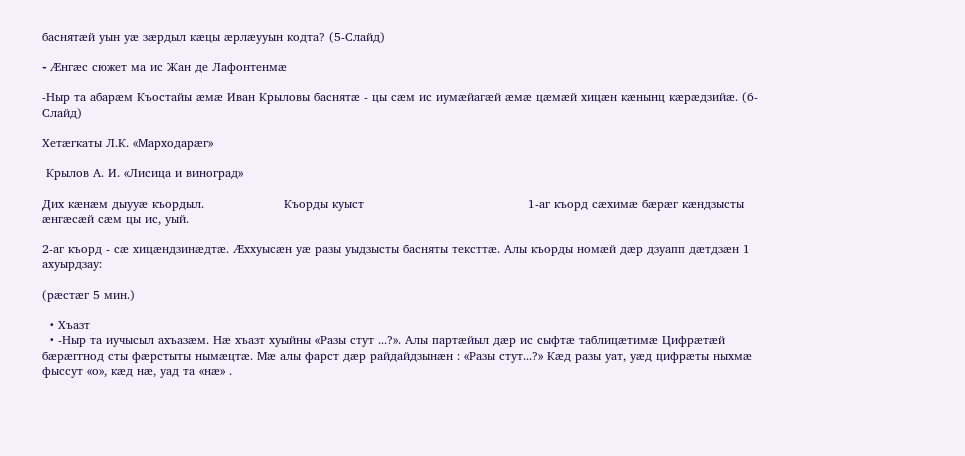баснятæй уын уæ зæрдыл кæцы æрлæууын кодта? (5-Слайд)

- Æнгӕс сюжет ма ис Жан де Лафонтенмæ

-Ныр та абарæм Къостайы æмæ Иван Крыловы баснятæ - цы сæм ис иумæйагæй æмæ цæмæй хицæн кæнынц кæрӕдзийæ. (6-Слайд)

Хетӕгкаты Л.К. «Марходарӕг»

 Крылов А. И. «Лисица и виноград»

Дих кӕнӕм дыууӕ къордыл.                    Къорды куыст                                         1-аг къорд сæхимæ бæрæг кæндзысты æнгæсæй сæм цы ис, уый.

2-аг къорд - сæ хицæндзинæдтæ. Æххуысæн уæ разы уыдзысты басняты тексттæ. Алы къорды номæй дæр дзуапп дæтдзæн 1 ахуырдзау:

(рæстæг 5 мин.)

  • Хъазт
  • -Ныр та иучысыл ахъазæм. Нæ хъазт хуыйны «Разы стут ...?». Алы партæйыл дæр ис сыфтӕ таблицӕтимӕ Цифрæтæй бæрæггнод сты фӕрстыты нымæцтæ. Мæ алы фарст дæр райдайдзынæн : «Разы стут...?» Кæд разы уат, уæд цифрӕты ныхмӕ фыссут «о», кæд нæ, уад та «нӕ» .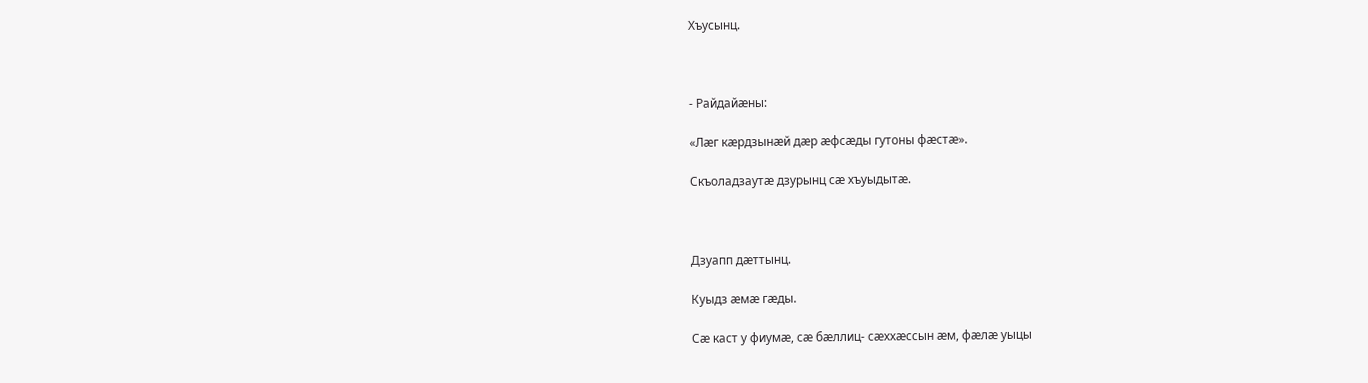Хъусынц.



- Райдайæны:

«Лӕг кӕрдзынӕй дӕр ӕфсӕды гутоны фӕстӕ».

Скъоладзаутæ дзурынц сæ хъуыдытæ.



Дзуапп дӕттынц.

Куыдз æмæ гæды.

Сæ каст у фиумæ, сæ бæллиц- сæххæссын æм, фæлæ уыцы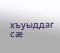хъуыддаг сæ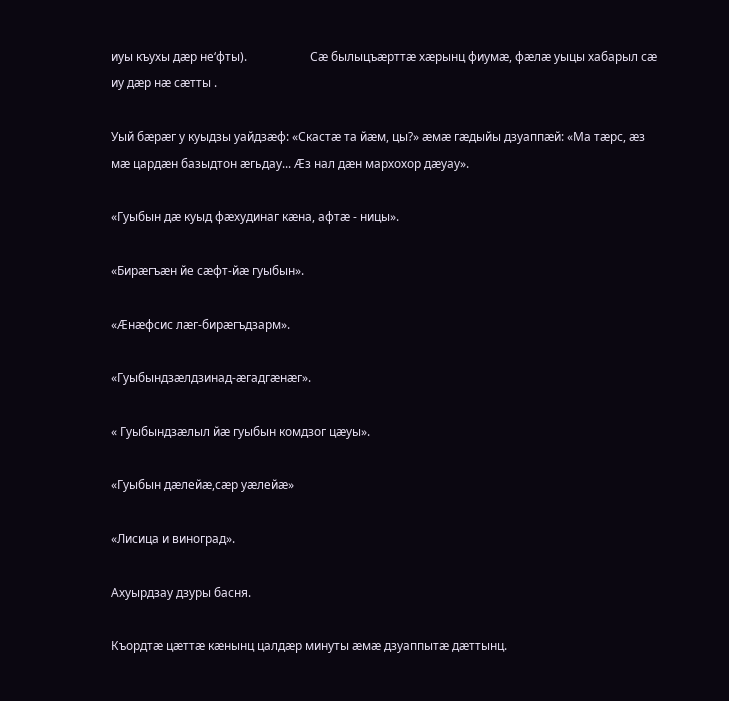иуы къухы дæр не‘фты).                     Сæ былыцъæрттæ хæрынц фиумæ, фӕлӕ уыцы хабарыл сæ иу дæр нæ сæтты .

Уый бæрæг у куыдзы уайдзæф: «Скастæ та йæм, цы?» æмæ гæдыйы дзуаппæй: «Ма тæрс, æз мæ цардæн базыдтон æгьдау... Æз нал дæн мархохор дæуау».

«Гуыбын дӕ куыд фӕхудинаг кӕна, афтӕ - ницы».

«Бирæгъӕн йе сӕфт-йӕ гуыбын».

«Ӕнӕфсис лӕг-бирӕгъдзарм».

«Гуыбындзӕлдзинад-ӕгадгӕнӕг».

« Гуыбындзæлыл йæ гуыбын комдзог цæуы».

«Гуыбын дæлейӕ,сӕр уӕлейӕ»

«Лисица и виноград».

Ахуырдзау дзуры басня.

Къордтæ цæттæ кæнынц цалдæр минуты æмæ дзуаппытæ дæттынц.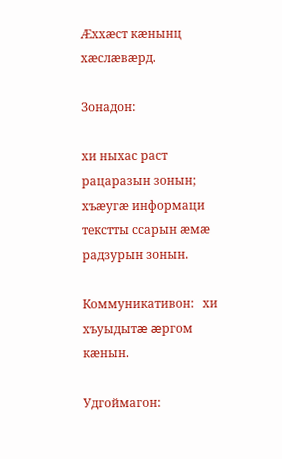Ӕххӕст кӕнынц хӕслӕвӕрд.

Зонадон:

хи ныхас раст рацаразын зонын; хъæугæ информаци текстты ссарын æмæ радзурын зонын.

Коммуникативон:   хи хъуыдытæ æргом кæнын.

Удгоймагон: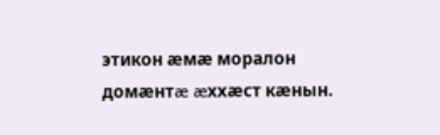этикон æмæ моралон домæнтæ æххæст кæнын.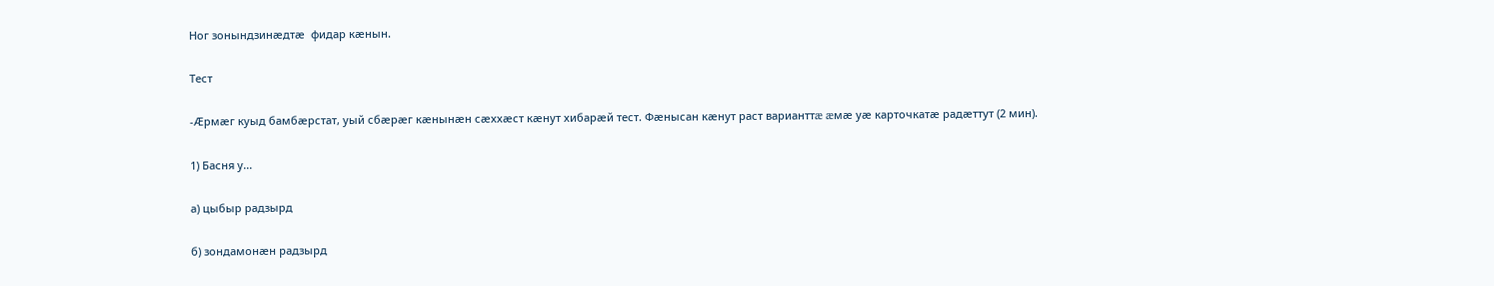Ног зонындзинæдтæ  фидар кæнын.

Тест

-Æрмæг куыд бамбæрстат, уый сбæрæг кæнынæн сæххæст кæнут хибарæй тест. Фæнысан кæнут раст варианттæ æмæ уæ карточкатӕ радæттут (2 мин).

1) Басня у...

а) цыбыр радзырд

б) зондамонæн радзырд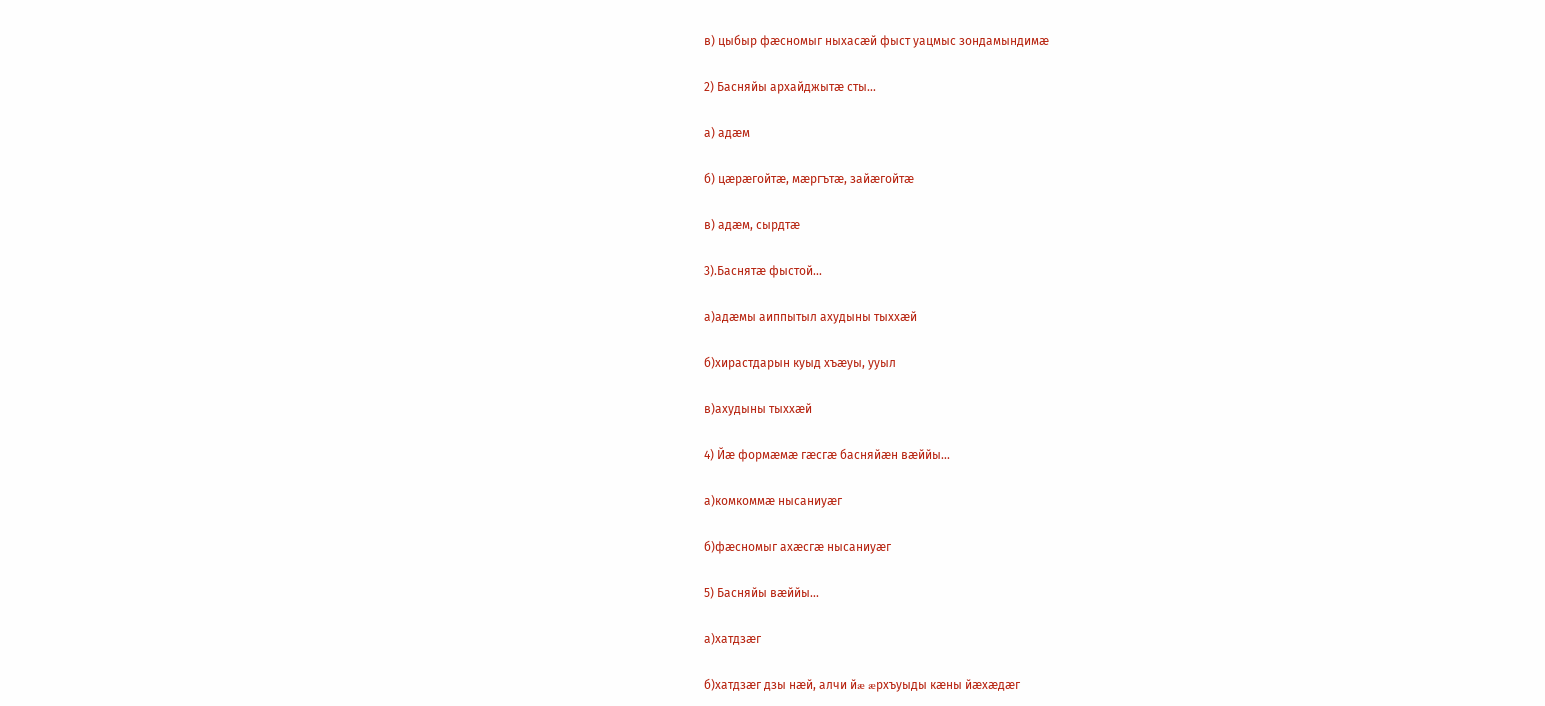в) цыбыр фæсномыг ныхасæй фыст уацмыс зондамындимæ

2) Басняйы архайджытæ сты...

а) адæм

б) цæрæгойтæ, мæргътæ, зайæгойтæ

в) адæм, сырдтæ

3).Баснятæ фыстой...

а)адæмы аиппытыл ахудыны тыххæй

б)хирастдарын куыд хъæуы, ууыл

в)ахудыны тыххæй

4) Йæ формæмӕ гæсгæ басняйæн вæййы...

а)комкоммæ нысаниуæг

б)фæсномыг ахæсгæ нысаниуæг

5) Басняйы вæййы...

а)хатдзæг

б)хатдзæг дзы нæй, алчи йæ æрхъуыды кæны йæхæдæг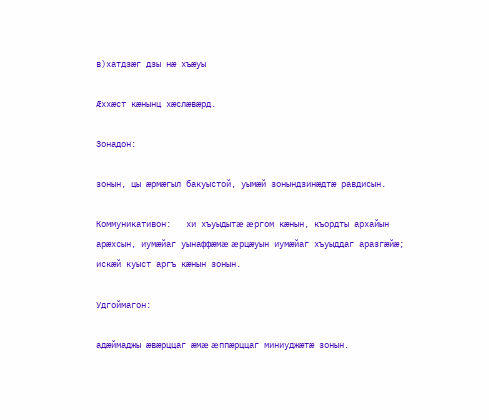в)хатдзæг дзы нӕ хъæуы

Ӕххӕст кӕнынц хӕслӕвӕрд.

Зонадон:

зонын, цы æрмæгыл бакуыстой, уымæй зонындзинæдтæ равдисын.

Коммуникативон:   хи хъуыдытæ æргом кæнын, къордты архайын арæхсын, иумæйаг уынаффæмæ æрцæуын иумæйаг хъуыддаг аразгæйæ; искæй куыст аргъ кæнын зонын.

Удгоймагон:

адæймаджы æвæрццаг æмæ æппæрццаг миниуджæтæ зонын.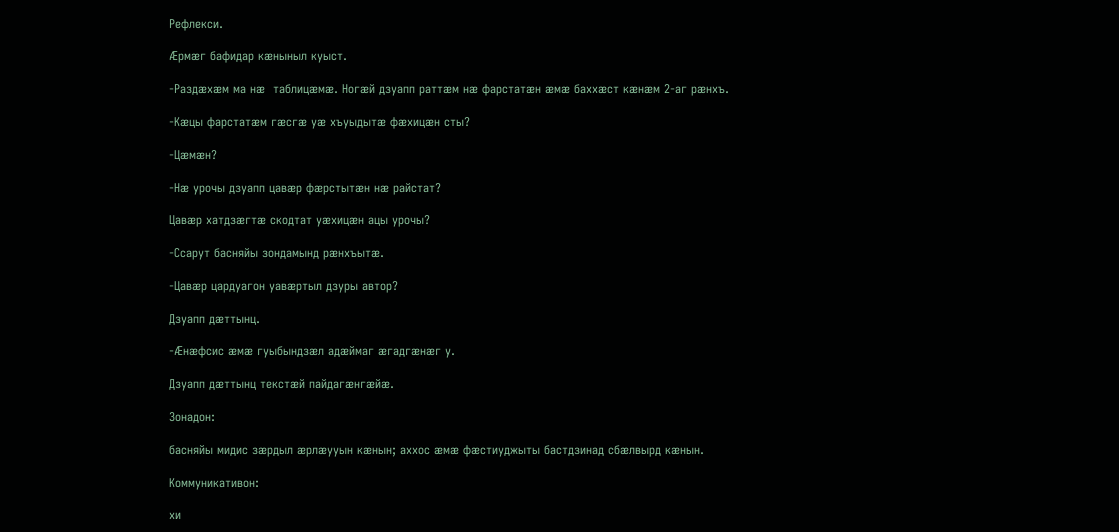Рефлекси.

Æрмæг бафидар кæныныл куыст.

-Раздæхæм ма нæ  таблицæмæ. Ногæй дзуапп раттæм нæ фарстатæн æмæ баххæст кæнæм 2-аг рæнхъ.

-Кæцы фарстатæм гæсгæ уæ хъуыдытæ фæхицæн сты?

-Цæмæн?

-Нæ урочы дзуапп цавæр фæрстытæн нæ райстат?

Цавæр хатдзæгтæ скодтат уæхицæн ацы урочы?

-Ссарут басняйы зондамынд рӕнхъытӕ.

-Цавӕр цардуагон уавӕртыл дзуры автор?

Дзуапп дӕттынц.

-Ӕнӕфсис ӕмӕ гуыбындзӕл адӕймаг ӕгадгӕнӕг у.

Дзуапп дæттынц текстæй пайдагæнгæйӕ.

Зонадон:

басняйы мидис зæрдыл æрлæууын кæнын; аххос æмæ фæстиуджыты бастдзинад сбæлвырд кæнын.

Коммуникативон:

хи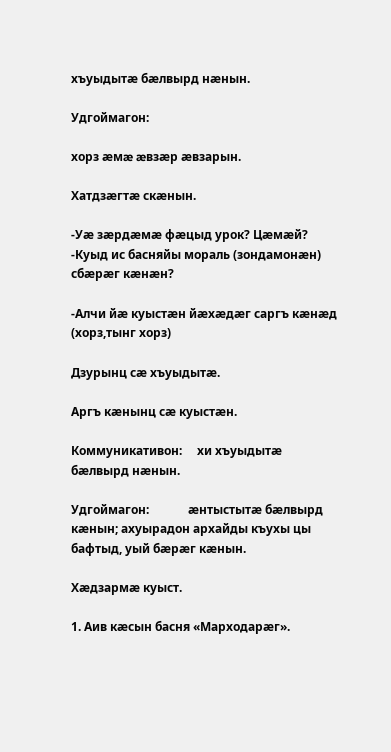хъуыдытæ бæлвырд нæнын.

Удгоймагон:

хорз æмæ æвзæр æвзарын.

Хатдзæгтæ скæнын.

-Уæ зæрдæмæ фæцыд урок? Цæмæй?       -Куыд ис басняйы мораль (зондамонӕн) сбӕрӕг кӕнӕн?

-Алчи йӕ куыстӕн йӕхӕдӕг саргъ кӕнӕд (хорз,тынг хорз)

Дзурынц сæ хъуыдытæ.

Аргъ кæнынц сæ куыстæн.

Коммуникативон:     хи хъуыдытæ бæлвырд нæнын.

Удгоймагон:             æнтыстытæ бæлвырд кæнын; ахуырадон архайды къухы цы бафтыд, уый бæрæг кæнын.

Хæдзармæ куыст.

1. Аив кӕсын басня «Марходарӕг».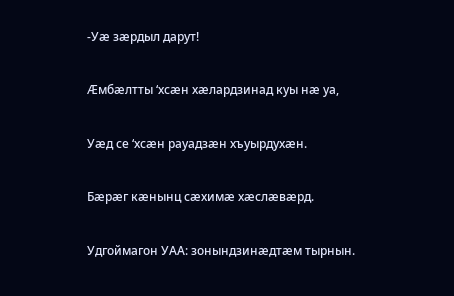-Уӕ зӕрдыл дарут!

Ӕмбӕлтты ‘хсӕн хӕлардзинад куы нӕ уа,

Уӕд се ‘хсӕн рауадзӕн хъуырдухӕн.

Бæрæг кæнынц сæхимæ хæслæвæрд.

Удгоймагон УАА: зонындзинӕдтӕм тырнын.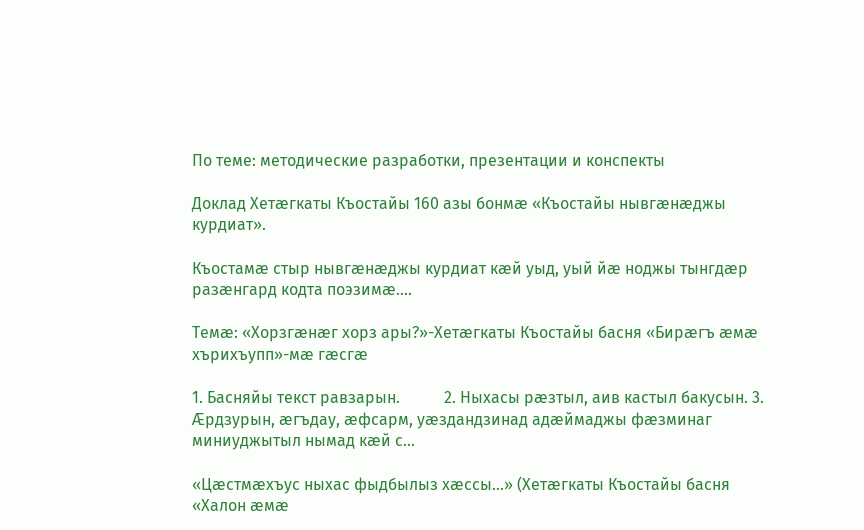По теме: методические разработки, презентации и конспекты

Доклад Хетæгкаты Къостайы 160 азы бонмæ «Къостайы нывгæнæджы курдиат».

Къостамæ стыр нывгæнæджы курдиат кæй уыд, уый йæ ноджы тынгдæр разæнгард кодта поэзимæ....

Темæ: «Хорзгæнæг хорз ары?»-Хетæгкаты Къостайы басня «Бирæгъ æмæ хърихъупп»-мæ гæсгæ

1. Басняйы текст равзарын.           2. Ныхасы рæзтыл, аив кастыл бакусын. 3. Æрдзурын, æгъдау, æфсарм, уæздандзинад адæймаджы фæзминаг миниуджытыл нымад кæй с...

«Цæстмæхъус ныхас фыдбылыз хæссы...» (Хетæгкаты Къостайы басня «Халон æмæ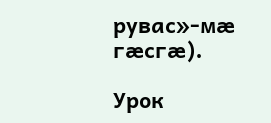рувас»-мæ гæсгæ).

Урок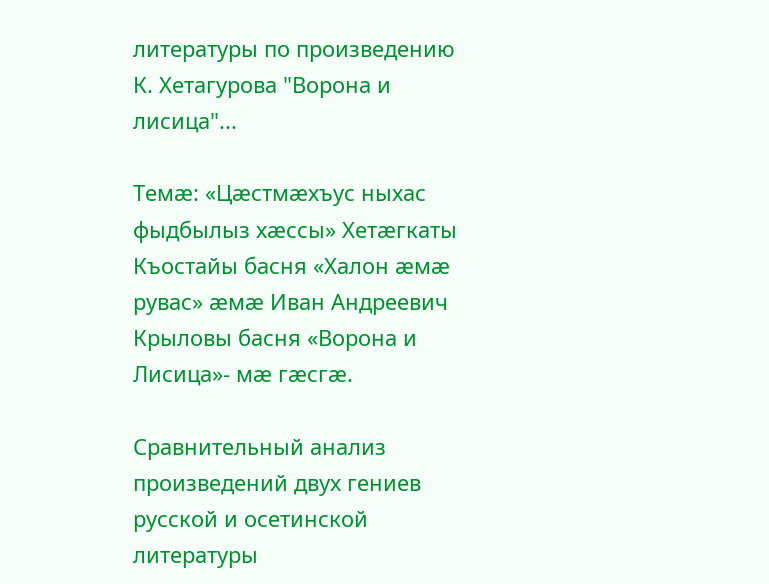литературы по произведению К. Хетагурова "Ворона и лисица"...

Темæ: «Цæстмæхъус ныхас фыдбылыз хæссы» Хетæгкаты Къостайы басня «Халон æмæ рувас» æмæ Иван Андреевич Крыловы басня «Ворона и Лисица»- мæ гæсгæ.

Сравнительный анализ произведений двух гениев русской и осетинской литературы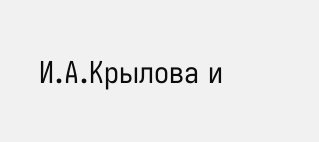И.А.Крылова и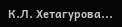К.Л. Хетагурова...